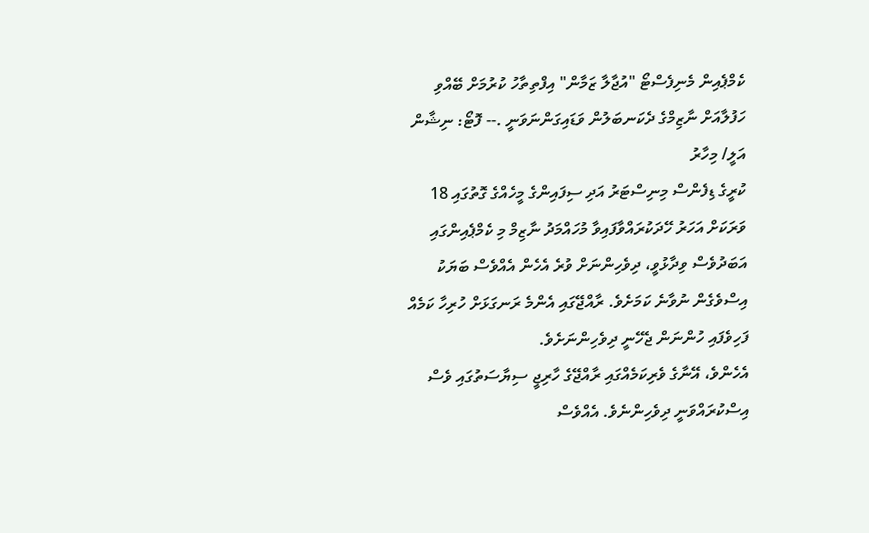ކެމްޕެއިން މެނިފެސްޓޯ "އުޖާލާ ޒަމާން" އިފްތިތާހު ކުރުމަށް ބޭއްވި ހަފުލާއަށް ނާޒިމްގެ ދެކަނބަލުން ވަޑައިގަންނަވަނީ .-- ފޮޓޯ: ނިޝާން އަލީ/ މިހާރު
ކުރީގެ ޑިފެންސް މިނިސްޓަރު އަދި ސިފައިންގެ މީހެއްގެ ގޮތުގައި 18 ވަރަކަށް އަހަރު ހޭދަކުރައްވާފައިވާ މުހައްމަދު ނާޒިމް މި ކެމްޕެއިންގައި އަބަދުވެސް ވިދާޅުވީ، ދިވެހިންނަށް ވުރެ އެހެން އެއްވެސް ބަޔަކު އިސްވެގެން ނުވާނެ ކަމަށެވެ. ރާއްޖޭގައި އެންމެ ރަނގަޅަށް ހުރިހާ ކަމެއް ފަހިވެފައި ހުންނަން ޖެހޭނީ ދިވެހިންނަށެވެ.
އެހެންވެ، އޭނާގެ ވެރިކަމެއްގައި ރާއްޖޭގެ ހާރިޖީ ސިޔާސަތުގައި ވެސް އިސްކުރައްވަނީ ދިވެހިންނެވެ. އެއްވެސް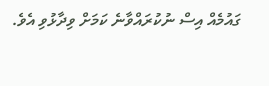ގައުމެއް އިސް ނުކުރައްވާނެ ކަމަށް ވިދާޅުވި އެވެ.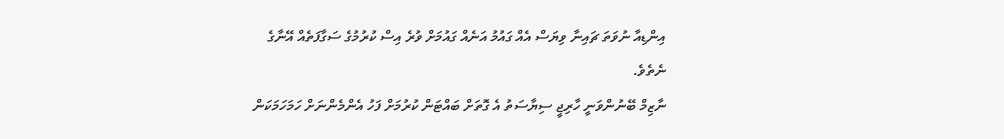އިންޑިއާ ނުވަތަ ޗައިނާ ވިޔަސް އެއް ގައުމު އަނެއް ގައުމަށް ވުރެ އިސް ކުރުމުގެ ސަގާފަތެއް އޭނާގެ ނެތެވެ.
ނާޒިމް ބޭނުންވަނީ ހާރިޖީ ސިޔާސަތު އެ ގޮތަށް ބައްޓަން ކުރުމަށް ފަހު އެންމެންނަށް ހަމަހަމަކަން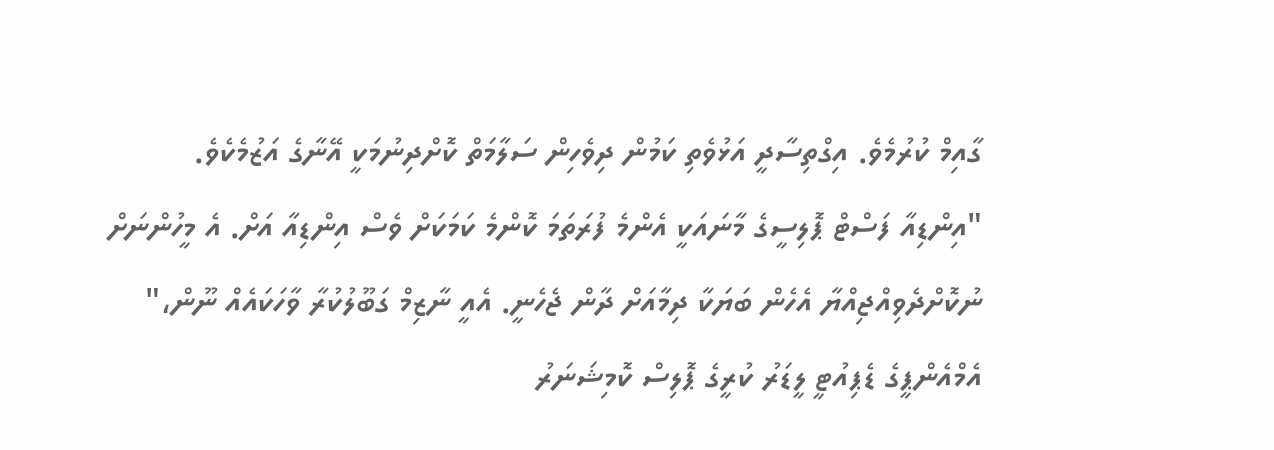ގާއިމް ކުރުމެވެ. އިގްތިސާދީ އަޅުވެތި ކަމުން ދިވެހިން ސަލާމަތް ކޮށްދިނުމަކީ އޭނާގެ އަޒުމެކެވެ.
"އިންޑިއާ ފަސްޓް ޕޮލިސީގެ މާނައަކީ އެންމެ ފުރަތަމަ ކޮންމެ ކަމަކަށް ވެސް އިންޑިއާ އަށް. އެ މީހުންނަށް ނުކޮށްދެވިއްޖިއްޔާ އެހެން ބަޔަކާ ދިމާއަށް ދާން ޖެހެނީ. އެއީ ނާޒިމް ގަބޫލުކުރާ ވާހަކައެއް ނޫން،" އެމްއެންޕީގެ ޑެޕިއުޓީ ލީޑަރު ކުރީގެ ޕޮލިސް ކޮމިޝަނަރު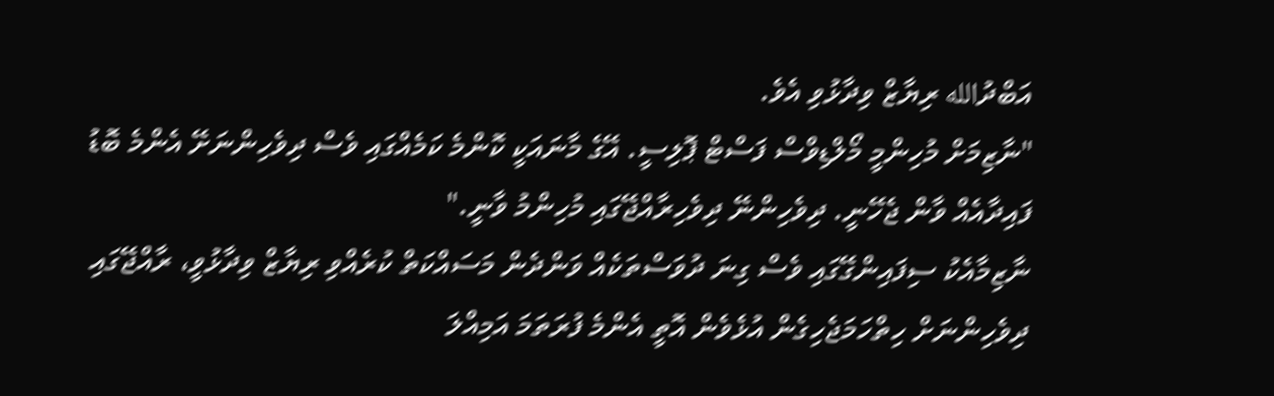އަބްދުالله ރިޔާޒް ވިދާޅުވި އެވެ.
"ނާޒިމަށް މުހިންމީ މޯލްޑިވްސް ފަސްޓް ޕޮލިސީ. އޭގެ މާނައަކީ ކޮންމެ ކަމެއްގައި ވެސް ދިވެހިންނަށޭ އެންމެ ބޮޑު ފައިދާއެއް ވާން ޖެހޭނީ. ދިވެހިންނޭ ދިވެހިރާއްޖޭގައި މުހިންމު ވާނީ."
ނާޒިމާއެކު ސިފައިންގޭގައި ވެސް ގިނަ ދުވަސްތަކެއް ވަންދެން މަސައްކަތް ކުރެއްވި ރިޔާޒް ވިދާޅުވީ، ރާއްޖޭގައި ދިވެހިންނަށް ހިތްހަމަޖެހިގެން އުޅެވެން އޮތީ އެންމެ ފުރަތަމަ އަމިއްލަ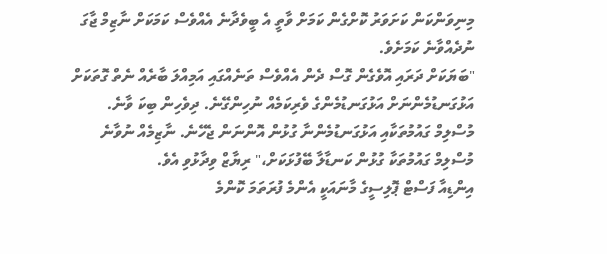މިނިވަންކަން ކަށަވަރު ކޮށްގެން ކަމަށް ވާތީ އެ ބީވެދާނެ އެއްވެސް ކަމަކަށް ނާޒިމް ޖާގަ ނުދެއްވާނެ ކަމަށެވެ.
"ބަޔަކަށް ދަރައި އޮވެގެން ގޮސް ދެން އެއްވެސް ތަނެއްގައި އަމިއްލަ ބާރެއް ނެތް ގޮތަކަށް އަޅުގަނޑުމެންނަށް އަޅުގަނޑުމެންގެ ވެރިކަމެއް ނުހިންގޭނެ. ދިވެހިން ބިކަ ވާނެ. މުސްލިމް ގައުމުތަކާއި އަޅުގަނޑުމެންނާ ގުޅުން އޮންނަން ޖެހޭނެ. ނާޒިމެއް ނުވާނެ މުސްލިމް ގައުމުތަކާ ގުޅުން ކަނޑާލާ ބޭފުޅަކަށް،" ރިޔާޒް ވިދާޅުވި އެވެ.
އިންޑިއާ ފަސްޓް ޕޮލިސީގެ މާނައަކީ އެންމެ ފުރަތަމަ ކޮންމެ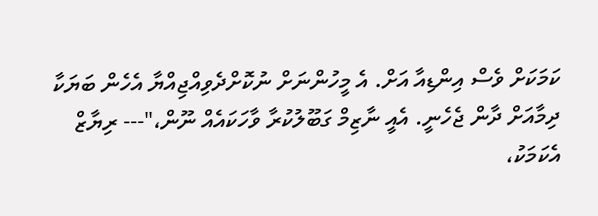ކަމަކަށް ވެސް އިންޑިއާ އަށް. އެ މީހުންނަށް ނުކޮށްދެވިއްޖިއްޔާ އެހެން ބަޔަކާ ދިމާއަށް ދާން ޖެހެނީ. އެއީ ނާޒިމް ގަބޫލުކުރާ ވާހަކައެއް ނޫން،"--- ރިޔާޒް
އެކަމަކު،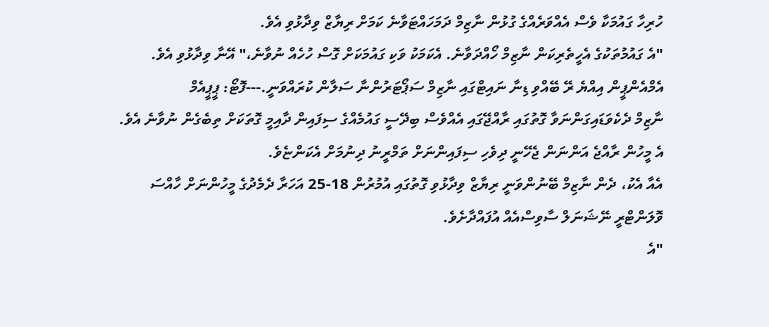ހުރިހާ ގައުމަކާ ވެސް އެއްވަރެއްގެ ގުޅުން ނާޒިމް ދަމަހައްޓަވާނެ ކަމަށް ރިޔާޒް ވިދާޅުވި އެވެ.
"އެ ގައުމުތަކުގެ އެހީތެރިކަން ނާޒިމް ހޯއްދަވާނެ. އެކަމަކު ވަކި ގައުމަކަށް ގޮސް ހުހެއް ނުވާނެ،" އޭނާ ވިދާޅުވި އެވެ.
އެމްއެންޕީން އިއްޔެ ރޭ ބޭއްވި ޑިނާ ނައިޓްގައި ނާޒިމް ސަޕޯޓަރުންނާ ސަލާން ކުރައްވަނީ.---ފޮޓޯ: ޕީޕީއެމް
ނާޒިމް ދެކެވަޑައިގަންނަވާ ގޮތުގައި ރާއްޖޭގައި އެއްވެސް ބިދޭސީ ގައުމެއްގެ ސިފައިން ދާއިމީ ގޮތަކަށް ތިބެގެން ނުވާނެ އެވެ. އެ މީހުން ރާއްޖެ އަންނަން ޖެހޭނީ ދިވެހި ސިފައިންނަށް ތަމްރީނު ދިނުމަށް އެކަންޏެވެ.
އެއާ އެކު، ދެން ނާޒިމް ބޭނުންވަނީ ރިޔާޒް ވިދާޅުވި ގޮތުގައި އުމުރުން 18-25 އަހަރާ ދެމެދުގެ މީހުންނަށް ހާއްސަ ވޮލަންޓްރީ ނޭޝަނަލް ސާވިސްއެއް އުފައްދާށެވެ.
"އެ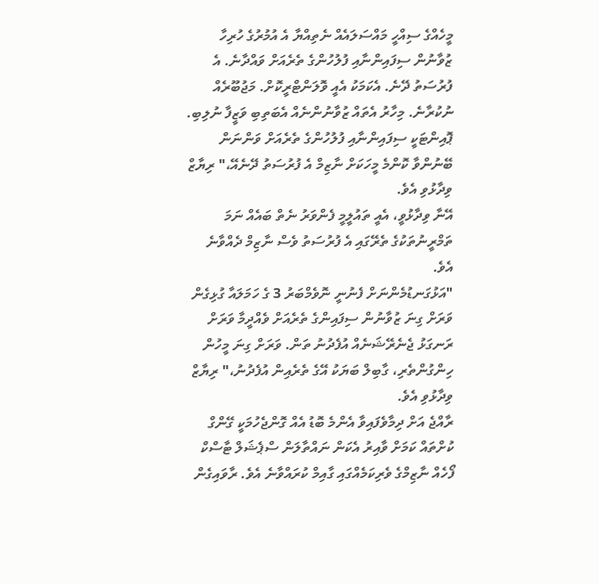މީހެއްގެ ސިއްހީ މައްސަލައެއް ނެތިއްޔާ އެ އުމުރުގެ ހުރިހާ ޒުވާނުން ސިފައިންނާއި ފުލުހުންގެ ތެރެއަށް ވައްދާނެ. އެ ފުރުސަތު ދޭނެ. އެކަމަކު އެއީ ވޮލަންޓްރީކޮށް. މަޖުބޫރެއް ނުކުރާނެ. މިހާރު އެތައް ޒުވާނުންނެއް އެބަތިބި ވަޒީފާ ނުލިބި. ޕޮއިންޓަކީ ސިފައިންނާއި ފުލުހުންގެ ތެރެއަށް ވަންނަން ބޭނުންވާ ކޮންމެ މީހަކަށް ނާޒިމް އެ ފުރުސަތު ދޭނެއޭ،" ރިޔާޒް ވިދާޅުވި އެވެ.
އޭނާ ވިދާޅުވީ، އެއީ ތައުލީމީ ފެންވަރު ނެތް ބައެއް ނަމަ ތަމްރީނުތަކުގެ ތެރޭގައި އެ ފުރުސަތު ވެސް ނާޒިމް ދެއްވާނެ އެވެ.
"އަޅުގަނޑުމެންނަށް ފެނުނީ ނޮވެމްބަރު 3 ގެ ހަމަލައާ ގުޅިގެން ވަރަށް ގިނަ ޒުވާނުން ސިފައިންގެ ތެރެއަށް ވެއްދީމާ ވަރަށް ރަނގަޅު ޖެނެރޭޝަނެއް އުފެދުނު ތަން. ވަރަށް ގިނަ މީހުން ހިންގުންތެރި، ގާބިލް ބަޔަކު އޭގެ ތެރެއިން އުފެދުނު،" ރިޔާޒް ވިދާޅުވި އެވެ.
ރާއްޖެ އަށް ދިމާވެފައިވާ އެންމެ ބޮޑު އެއް ގޮންޖެހުމަކީ ގޭންގް ކުށްތައް ކަމަށް ވާއިރު އެކަން ނައްތާލަން ސްޕެޝަލް ޓާސްކް ފޯހެއް ނާޒިމްގެ ވެރިކަމެއްގައި ގާއިމް ކުރައްވާނެ އެވެ. ރާވައިގެން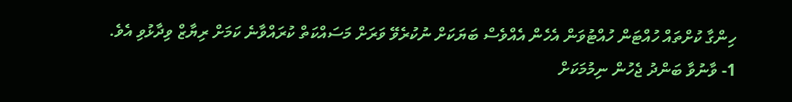ހިންގާ ކުށްތައް ހުއްޓަން ހުއްޓުވަން އެހެން އެއްވެސް ބަޔަކަށް ނުކުރެވޭ ވަރަށް މަސައްކަތް ކުރައްވާނެ ކަމަށް ރިޔާޒް ވިދާޅުވި އެވެ.
1- ވާނުވާ ބަންދު ޖެހުން ނިމުމަކަށް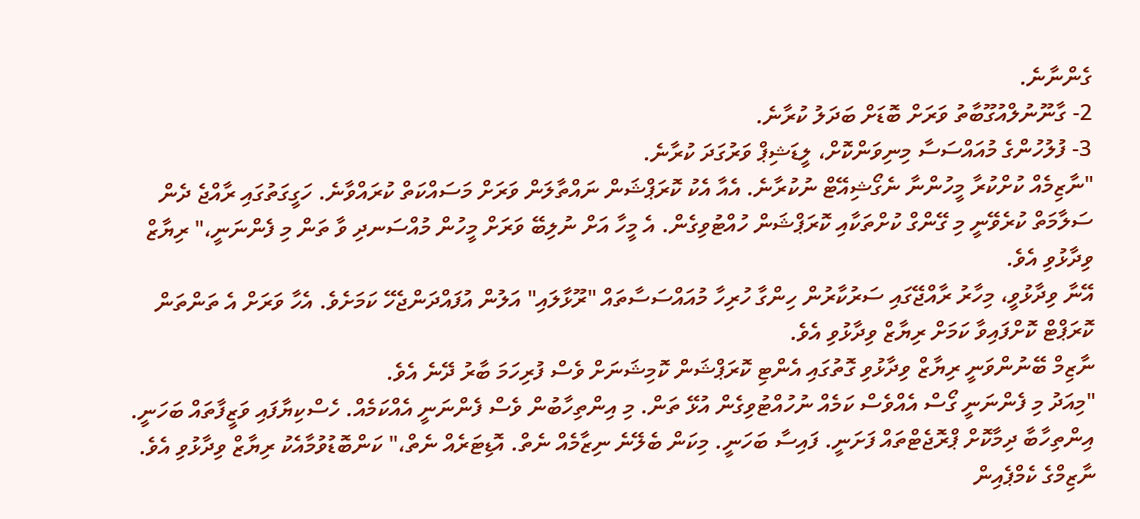ގެންނާނެ.
2- ގާނޫނުލްއުގޫބާތު ވަރަށް ބޮޑަށް ބަދަލު ކުރާނެ.
3- ފުލުހުންގެ މުއައްސަސާ މިނިވަންކޮށް، ލީޑަޝިޕް ވަރުގަދަ ކުރާނެ.
"ނާޒިމެއް ކުށްކުރާ މީހުންނާ ނެގޯޝިއޭޓް ނުކުރާނެ. އެއާ އެކު ކޮރަޕްޝަން ނައްތާލަން ވަރަށް މަސައްކަތް ކުރައްވާނެ. ހަގީގަތުގައި ރާއްޖެ ދެން ސަލާމަތް ކުރެވޭނީ މި ގޭންގް ކުށްތަކާއި ކޮރަޕްޝަން ހުއްޓުވިގެން. އެ މީހާ އަށް ނުލިބޭ ވަރަށް މީހުން މުއްސަނދި ވާ ތަން މި ފެންނަނީ،" ރިޔާޒް ވިދާޅުވި އެވެ.
އޭނާ ވިދާޅުވީ، މިހާރު ރާއްޖޭގައި ސަރުކާރުން ހިންގާ ހުރިހާ މުއައްސަސާތައް "ރޫޅާލައި" އަލުން އުފައްދަންޖެހޭ ކަމަށެވެ. އެހާ ވަރަށް އެ ތަންތަން ކޮރަޕްޓް ކޮށްފައިވާ ކަމަށް ރިޔާޒް ވިދާޅުވި އެވެ.
ނާޒިމް ބޭނުންވަނީ ރިޔާޒް ވިދާޅުވި ގޮތުގައި އެންޓި ކޮރަޕްޝަން ކޮމިޝަނަށް ވެސް ފުރިހަމަ ބާރު ދޭނެ އެވެ.
"މިއަދު މި ފެންނަނީ ގޯސް އެއްވެސް ކަމެއް ނުހުއްޓުވިގެން އުޅޭ ތަން. މި އިންތިހާބުން ވެސް ފެންނަނީ އެއްކަމެއް. ހެސްކިޔާފައި ވަޒީފާތައް ބަހަނީ. އިންތިހާބާ ދިމާކޮށް ޕްރޮޖެޓްތައް ފަށަނީ. ފައިސާ ބަހަނީ. މިކަން ބެލޭނެ ނިޒާމެއް ނެތް. އޮޑިޓަރެއް ނެތް،" ކަންބޮޑުވުމާއެކު ރިޔާޒް ވިދާޅުވި އެވެ.
ނާޒިމްގެ ކެމްޕެއިން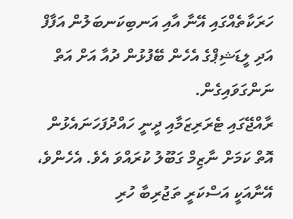ހަރަކާތެއްގައި އޭނާ އާއި އަނބިކަނބަލުން އަފާފް އަދި ލީޑަޝިޕްގެ އެހެން ބޭފުޅުން ދުއާ އަށް އަތް ނަންގަވައިގެން.
ރާއްޖޭގައި ޓެރަރިޒަމާއި ދީނީ ހައްދުފަހަނައެޅުން އޮތް ކަމަށް ނާޒިމް ގަބޫލު ކުރައްވަ އެވެ. އެހެންވެ، އޭނާއަކީ އަސްކަރީ ތަޖުރިބާ ހުރި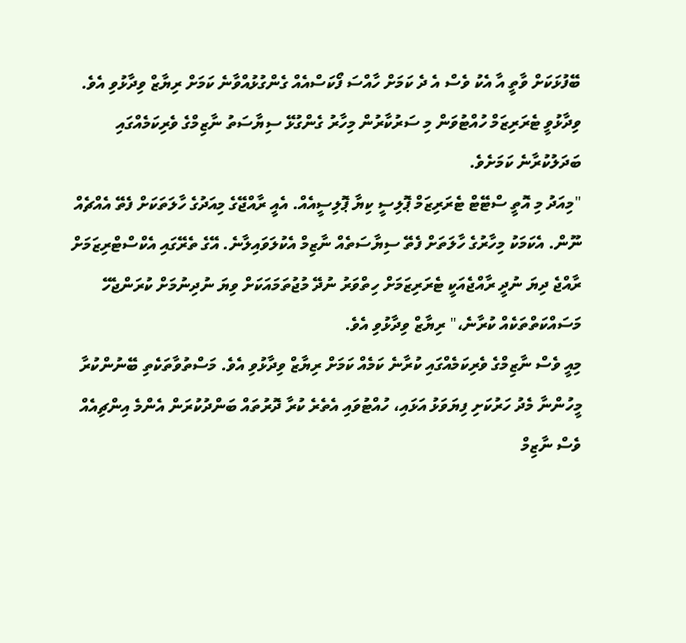ބޭފުޅަކަށް ވާތީ އާ އެކު ވެސް އެ ދެ ކަމަށް ހާއްސަ ފޯކަސްއެއް ގެންގުޅުއްވާނެ ކަމަށް ރިޔާޒް ވިދާޅުވި އެވެ.
ވިދާޅުވީ ޓެރަރިޒަމް ހުއްޓުވަން މި ސަރުކާރުން މިހާރު ގެންގުޅޭ ސިޔާސަތު ނާޒިމްގެ ވެރިކަމެއްގައި ބަދަލުކުރާނެ ކަމަށެވެ.
"މިއަދު މި އޮތީ ސްޓޭޓް ޓެރަރިޒަމް ޕޮލިސީ ކިޔާ ޕޮލިސީއެއް. އެއީ ރާއްޖޭގެ މިއަދުގެ ހާލަތަކަށް ފެތޭ އެއްޗެއް ނޫން. އެކަމަކު މިހާރުގެ ހާލަތަށް ފެތޭ ސިޔާސަތެއް ނާޒިމް އެކުލަވައިލާނެ. އޭގެ ތެރޭގައި އެކްސްޓްރިޒަމަށް ރާއްޖެ ދިޔަ ނުދީ ރާއްޖެއަކީ ޓެރަރިޒަމަށް ހިތްވަރު ނުދޭ މުޖުތަމައަކަށް ވިޔަ ނުދިނުމަށް ކުރަންޖެހޭ މަސައްކަތްތަކެއް ކުރާނެ،" ރިޔާޒް ވިދާޅުވި އެވެ.
މިއީ ވެސް ނާޒިމްގެ ވެރިކަމެއްގައި ކުރާނެ ކަމެއް ކަމަށް ރިޔާޒް ވިދާޅުވި އެވެ. މަސްތުވާތަކެތި ބޭނުންކުރާ މީހުންނާ މެދު ހަރުކަށި ފިޔަވަޅު އަޅައި، ހުއްޓުވައި އެތެރެ ކުރާ ދޮރުތައް ބަންދުކުރަން އެންމެ އިންޗިއެއް ވެސް ނާޒިމް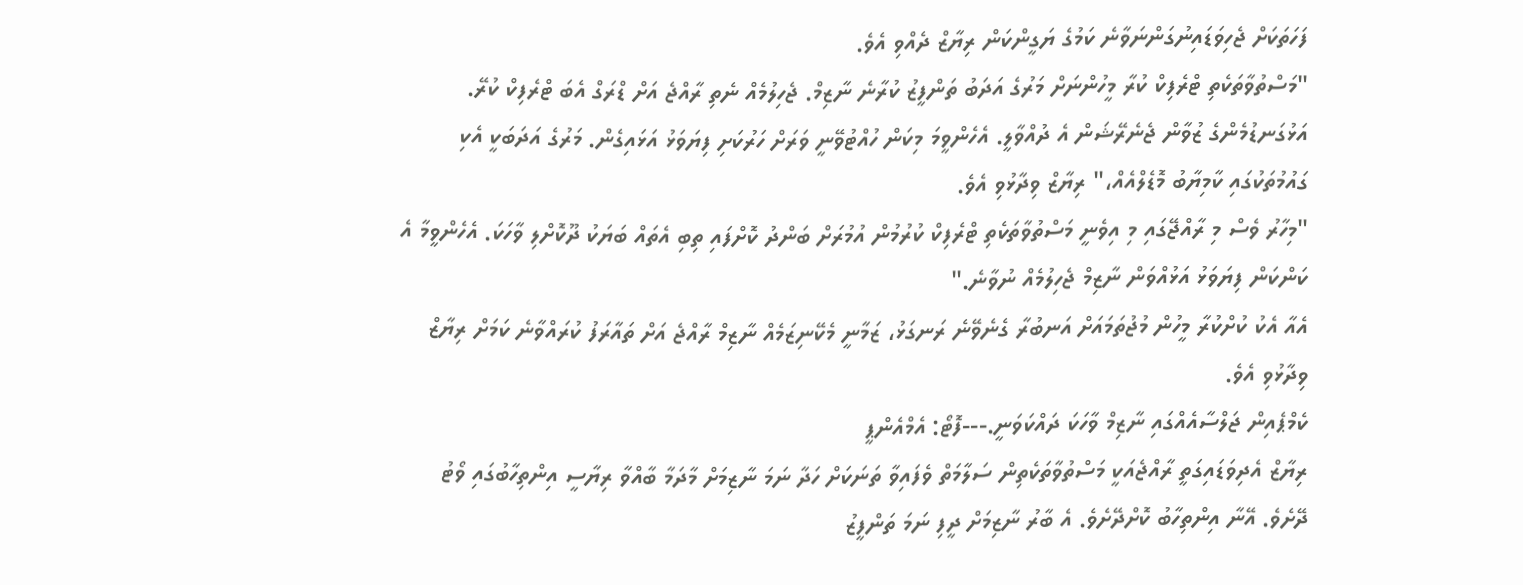ފަހަތަކަށް ޖެހިވަޑައިނުގަންނަވާނެ ކަމުގެ ޔަގީންކަން ރިޔާޒް ދެއްވި އެވެ.
"މަސްތުވާތަކެތި ޓްރެފިކް ކުރާ މީހުންނަށް މަރުގެ އަދަބު ތަންފީޒު ކުރާނެ ނާޒިމް. ޖެހިލުމެއް ނެތި ރާއްޖެ އަށް ޑްރަގް އެބަ ޓްރެފިކް ކުރޭ. އަޅުގަނޑުމެންގެ ޒުވާން ޖެނެރޭޝަން އެ ދުއްވާލީ. އެހެންވީމަ މިކަން ހުއްޓުވޭނީ ވަރަށް ހަރުކަށި ފިޔަވަޅު އަޅައިގެން. މަރުގެ އަދަބަކީ އެކި ގައުމުތަކުގައި ކާމިޔާބު މޮޑެލްއެއް،" ރިޔާޒް ވިދާޅުވި އެވެ.
"މިހާރު ވެސް މި ރާއްޖޭގައި މި އިވެނީ މަސްތުވާތަކެތި ޓްރެފިކް ކުރުމުން އުމުރަށް ބަންދު ކޮށްފައި ތިބި އެތައް ބަޔަކު ދޫކޮށްލި ވާހަކަ. އެހެންވީމާ އެ ކަންކަން ފިޔަވަޅު އަޅުއްވަން ނާޒިމް ޖެހިލުމެއް ނުވާނެ."
އެއާ އެކު ކުށްކުރާ މީހުން މުޖުތަމައަށް އަނބުރާ ގެނެވޭނެ ރަނގަޅު، ޒަމާނީ މެކޭނިޒަމެއް ނާޒިމް ރާއްޖެ އަށް ތައާރަފު ކުރައްވާނެ ކަމަށް ރިޔާޒް ވިދާޅުވި އެވެ.
ކެމްޕެއިން ޖަލްސާއެއްގައި ނާޒިމް ވާހަކަ ދައްކަވަނީ.---ފޮޓޯ: އެމްއެންޕީ
ރިޔާޒް އެދިވަޑައިގަތީ ރާއްޖެއަކީ މަސްތުވާތަކެތިން ސަލާމަތް ވެފައިވާ ތަނަކަށް ހަދާ ނަމަ ނާޒިމަށް މާދަމާ ބާއްވާ ރިޔާސީ އިންތިހާބުގައި ވޯޓު ދޭށެވެ. އޭނާ އިންތިހާބު ކޮށްދޭށެވެ. އެ ބާރު ނާޒިމަށް ދީފި ނަމަ ތަންފީޒު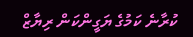ކުރާނެ ކަމުގެ ޔަގީންކަން ރިޔާޒް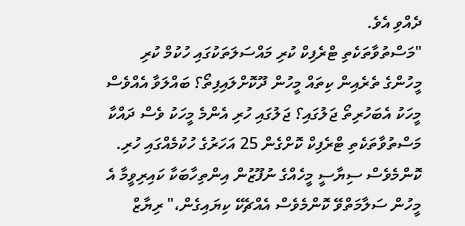ދެއްވި އެވެ.
"މަސްތުވާތަކެތި ޓްރެފިކް ކުރި މައްސަލަތަކުގައި ހުކުމް ކުރި މީހުންގެ ތެރެއިން ކިތައް މީހުން ދޫކޮށްލައިފިތޯ؟ ބައްލަވާ އެއްވެސް މީހަކު އެބަހުރިތޯ ޖަލުގައި؟ ޖަލުގައި ހުރި އެންމެ މީހަކު ވެސް ދައްކާ މަސްތުވާތަކެތި ޓްރެފިކް ކޮށްގެން 25 އަހަރުގެ ހުކުމެއްގައި ހުރި. ކޮންމެވެސް ސިޔާސީ މީހެއްގެ ނުފޫޒުން އިންތިހާބަކާ ކައިރިވީމާ އެ މީހުން ސަލާމަތްވޭ ކޮންމެވެސް އެއްޗެކޭ ކިޔައިގެން،" ރިޔާޒް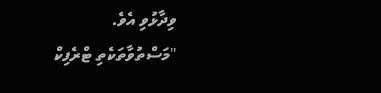ވިދާޅުވި އެވެ.
"މަސްތުވާތަކެތި ޓްރެފިކް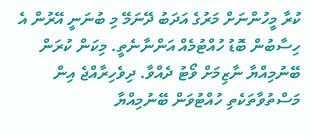ކުރާ މީހުންނަށް މަރުގެ އަދަބު ދޭނަމޭ މި ބުނަނީ އޭރުން އެ ހިސާބުން ބޮޑު ހުއްޓުމެއް އަންނާނެތީ. މިކަން ކުރަން ބޭނުމިއްޔާ ނާޒިމަށް ވޯޓު ދެއްވާ. ދިވެހިރާއްޖެ އިން މަސްތުވާތަކެތި ހުއްޓުވަން ބޭނުމިއްޔާ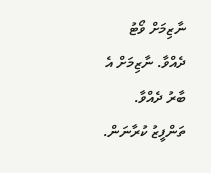ނާޒިމަށް ވޯޓު ދެއްވާ. ނާޒިމަށް އެ ބާރު ދެއްވާ. ތަންފީޒު ކުރާނަން.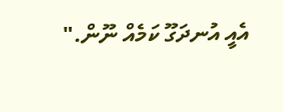އެއީ އުނދަގޫ ކަމެއް ނޫން."